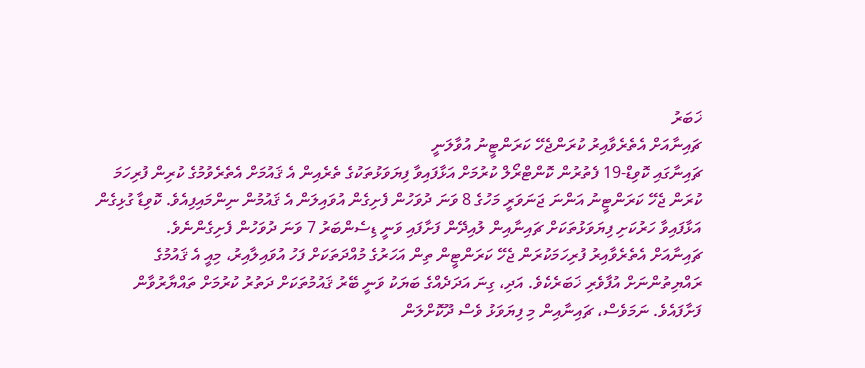ޚަބަރު
ޗައިނާއަށް އެތެރެވާއިރު ކުރަންޖެހޭ ކަރަންޓީނު އުވާލަނީ
ޗައިނާގައި ކޮވިޑް-19 ފެތުރުން ކޮންޓްރޯލް ކުރުމަށް އަޅާފައިވާ ފިޔަވަޅުތަކުގެ ތެރެއިން އެ ޤައުމަށް އެތެރެވުމުގެ ކުރިން ފުރިހަމަ ކުރަން ޖެހޭ ކަރަންޓީނު އަންނަ ޖަނަވަރީ މަހުގެ 8 ވަނަ ދުވަހުން ފެށިގެން އުވައިލަން އެ ޤައުމުން ނިންމައިފިއެވެ. ކޮވިޑާ ގުޅިގެން އަޅާފައިވާ ހަރުކަށި ފިޔަވަޅުތަކަށް ޗައިނާއިން ލުއިދޭން ފަށާފައި ވަނީ ޑިސެންބަރު 7 ވަނަ ދުވަހުން ފެށިގެންނެވެ.
ޗައިނާއަށް އެތެރެވާއިރު ފުރިހަމަކުރަން ޖެހޭ ކަރަންޓީން ތިން އަހަރުގެ މުއްދަތަކަށް ފަހު އުވައިލާއިރު، މިއީ އެ ޤައުމުގެ ރައްޔިތުންނަށް އުފާވެރި ޚަބަރެކެވެ. އަދި، ގިނަ އަދަދެއްގެ ބަޔަކު ވަނީ ބޭރު ޤައުމުތަކަށް ދަތުރު ކުރުމަށް ތައްޔާރުވާން ފަށާފައެވެ. ނަމަވެސް، ޗައިނާއިން މި ފިޔަވަޅު ވެސް ދޫކޮށްލަން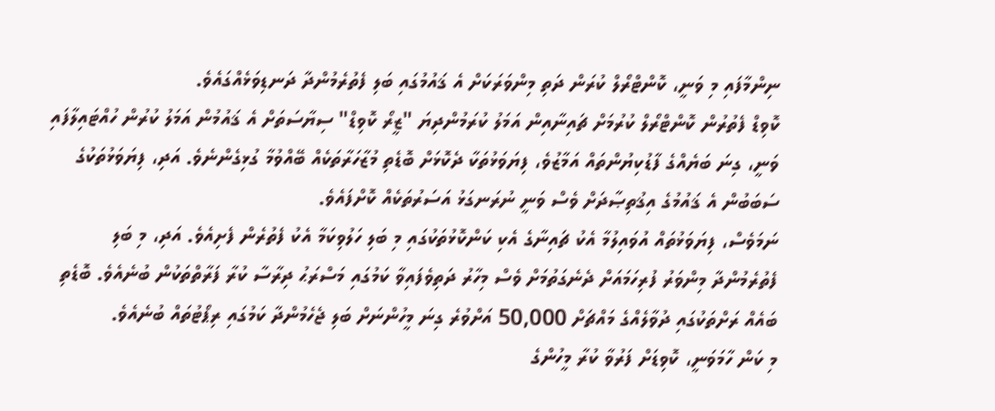ނިންމާފައި މި ވަނީ، ކޮންޓްރޯލް ކުރަން ދަތި މިންވަރަކަށް އެ ޤައުމުގައި ބަލި ފެތުރެމުންދާ ދަނޑިވަޅެއްގައެވެ.
ކޮވިޑް ފެތުރުން ކޮންޓްރޯލް ކުރުމަށް ޗައިނާއިން އަމަލު ކުރަމުންދިޔަ "ޒީރޯ ކޮވިޑް" ސިޔާސަތަށް އެ ޤައުމުން އަމަލު ކުރުން ހުއްޓައިލާފައި ވަނީ، ގިނަ ބަޔެއްގެ ފާޑުކިޔުންތައް އަމާޒުވެ، ފިޔަވަޅުތަކާ ދެކޮޅަށް ބޮޑެތި މުޒާހަރާތަކެއް ބޭއްވުމާ ގުޅިގެންނެވެ. އަދި، ފިޔަވަޅުތަކުގެ ސަބަބުން އެ ޤައުމުގެ އިޤުތިޞާދަށް ވެސް ވަނީ ނުރަނގަޅު އަސަރުތަކެއް ކޮށްފައެވެ.
ނަމަވެސް، ފިޔަވަޅުތައް އުވައިލުމާ އެކު ޗައިނާގެ އެކި ކަންކޮޅުތަކުގައި މި ބަލި ހަލުވިކަމާ އެކު ފެތުރެން ފެށިއެވެ. އަދި، މި ބަލި ފެތުރެމުންދާ މިންވަރު ފުރިހަމައަށް ދެނެގަތުމަށް ވެސް މިހާރު ދަތިވެފައިވާ ކަމުގައި މަސްރަޙު ދިރާސާ ކުރާ ފަރާތްތަކުން ބުނެއެވެ. ބޮޑެތި ބައެއް ރަށްތަކުގައި ދުވާލެއްގެ މައްޗަށް 50,000 އަށްވުރެ ގިނަ މީހުންނަށް ބަލި ޖެހެމުންދާ ކަމުގައި ރިޕޯޓުތައް ބުނެއެވެ.
މި ކަން ހާމަވަނީ، ކޮވިޑަށް ފަރުވާ ކުރާ މީހުންގެ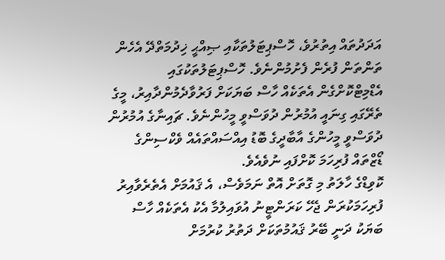އަދަދުތައް އިތުރުވެ، ހޮސްޕިޓަލުތަކާއި ޞިއްޙީ ޚިދުމަތްދޭ އެހެން ތަންތަން ފުރެން ފެށުމުންނެވެ. ހޮސްޕިޓަލުތަކުގައި އެޑްމިޓްކޮށްގެން އެތަކެއް ހާސް ބަޔަކަށް ފަރުވާދެމުންދާއިރު، މީގެ ތެރޭގައި ގިނައީ އުމުރުން ދުވަސްވީ މީހުންނެވެ. ޗައިނާގެ އުމުރުން ދުވަސްވީ މީހުންގެ އާބާދީގެ ބޮޑު އިއްސައްތައެއް ވެކްސިންގެ ޑޯޒްތައް ފުރިހަމަ ކޮށްފައި ނުވެއެވެ.
ކޮވިޑްގެ ހާލަތު މި ގޮތަށް އޮތް ނަމަވެސް، އެ ޤައުމަށް އެތެރެވާއިރު ފުރިހަމަކުރަން ޖެހޭ ކަރަންޓީނު އުވައިލުމާ އެކު އެތަކެއް ހާސް ބަޔަކު ދަނީ ބޭރު ޤައުމުތަކަށް ދަތުރު ކުރުމަށް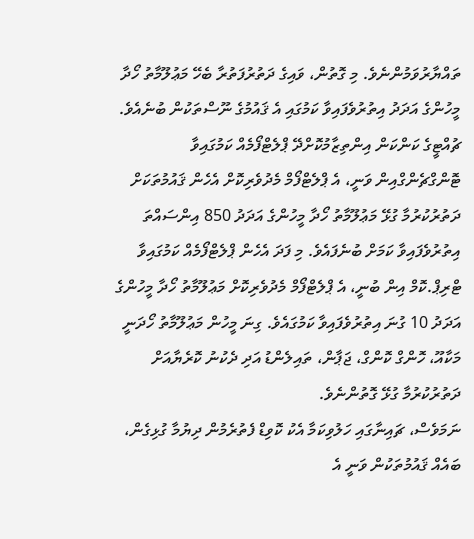ތައްޔާރުވަމުންނެވެ. މި ގޮތުން، ވައިގެ ދަތުރުފަތުރާ ބެހޭ މަޢުލޫމާތު ހޯދާ މީހުންގެ އަދަދު އިތުރުވެފައިވާ ކަމުގައި އެ ޤައުމުގެ ނޫސްތަކުން ބުނެއެވެ.
ޗުއްޓީގެ ކަންކަން އިންތިޒާމުކޮށްދޭ ޕްލެޓްފޯމެއް ކަމުގައިވާ ޓޮންގްޗެންގްއިން ވަނީ، އެ ޕްލެޓްފޯމް މެދުވެރިކޮށް އެހެން ޤައުމުތަކަށް ދަތުރުކުރުމާ ގުޅޭ މަޢުލޫމާތު ހޯދާ މީހުންގެ އަދަދު 850 އިންސައްތަ އިތުރުވެފައިވާ ކަމަށް ބުނެފައެވެ. މި ފަދަ އެހެން ޕްލެޓްފޯމެއް ކަމުގައިވާ ޓްރިޕް.ކޮމް އިން ބުނީ، އެ ޕްލެޓްފޯމް މެދުވެރިކޮށް މަޢުލޫމާތު ހޯދާ މީހުންގެ އަދަދު 10 ގުނަ އިތުރުވެފައިވާ ކަމުގައެވެ. ގިނަ މީހުން މަޢުލޫމާތު ހޯދަނީ މަކާއޫ، ހޮންގް ކޮންގް، ޖަޕާން، ތައިލެންޑު އަދި ދެކުނު ކޮރެޔާއަށް ދަތުރުކުރުމާ ގުޅޭ ގޮތުންނެވެ.
ނަމަވެސް، ޗައިނާގައި ހަލުވިކަމާ އެކު ކޮވިޑް ފެތުރެމުން ދިޔުމާ ގުޅިގެން، ބައެއް ޤައުމުތަކުން ވަނީ އެ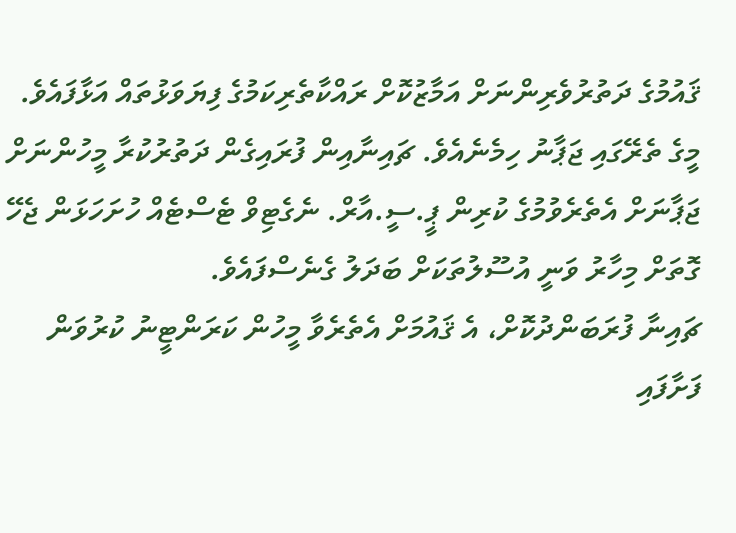ޤައުމުގެ ދަތުރުވެރިންނަށް އަމާޒުކޮށް ރައްކާތެރިކަމުގެ ފިޔަވަޅުތައް އަޅާފައެވެ. މީގެ ތެރޭގައި ޖަޕާނު ހިމެނެއެވެ. ޗައިނާއިން ފުރައިގެން ދަތުރުކުރާ މީހުންނަށް ޖަޕާނަށް އެތެރެވުމުގެ ކުރިން ޕީ.ސީ.އާރް. ނެގެޓިވް ޓެސްޓެއް ހުށަހަޅަން ޖެހޭ ގޮތަށް މިހާރު ވަނީ އުސޫލުތަކަށް ބަދަލު ގެނެސްފައެވެ.
ޗައިނާ ފުރަބަންދުކޮށް، އެ ޤައުމަށް އެތެރެވާ މީހުން ކަރަންޓީނު ކުރުވަން ފަށާފައި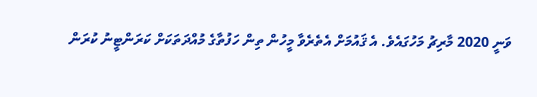ވަނީ 2020 މާރިޗު މަހުގައެވެ. އެ ޤައުމަށް އެތެރެވާ މީހުން ތިން ހަފުތާގެ މުއްދަތަކަށް ކަރަންޓީނު ކުރަން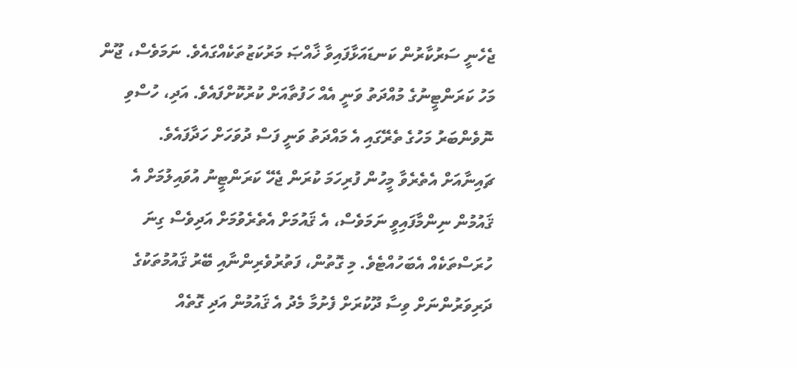ޖެހެނީ ސަރުކާރުން ކަނޑައަޅާފައިވާ ޚާއްޞަ މަރުކަޒުތަކެއްގައެވެ. ނަމަވެސް، ޖޫން މަހު ކަރަންޓީނުގެ މުއްދަތު ވަނީ އެއް ހަފުތާއަށް ކުރުކޮށްފައެވެ. އަދި، ހުސްވި ނޮވެންބަރު މަހުގެ ތެރޭގައި އެ މައްދަތު ވަނީ ފަސް ދުވަހަށް ހަދާފައެވެ.
ޗައިނާއަށް އެތެރެވާ މީހުން ފުރިހަމަ ކުރަން ޖެހޭ ކަރަންޓީނު އުވައިލުމަށް އެ ޤައުމުން ނިންމާފައިވީ ނަމަވެސް، އެ ޤައުމަށް އެތެރެވުމަށް އަދިވެސް ގިނަ ހުރަސްތަކެއް އެބަހުއްޓެވެ. މި ގޮތުން، ފަތުރުވެރިންނާއި ބޭރު ޤައުމުތަކުގެ ދަރިވަރުންނަށް ވިސާ ދޫކުރަށް ފެށުމާ މެދު އެ ޤައުމުން އަދި ގޮތެއް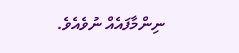ނިންމާފައެއް ނުވެއެވެ.